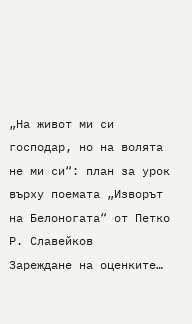„На живот ми си господар, но на волята не ми си“: план за урок върху поемата „Изворът на Белоногата“ от Петко Р. Славейков
Зареждане на оценките…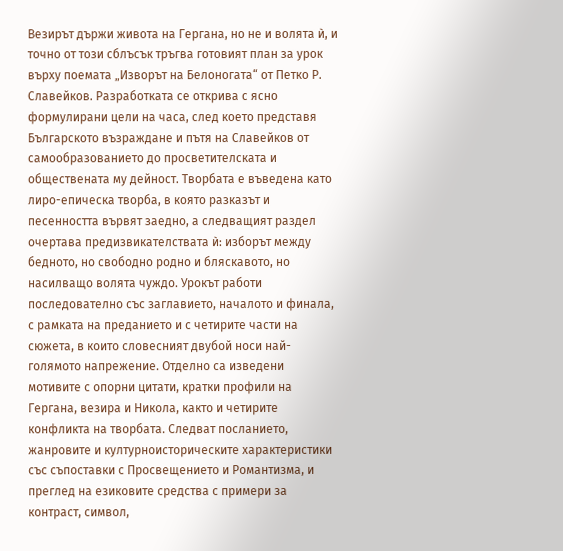Везирът държи живота на Гергана, но не и волята ѝ, и точно от този сблъсък тръгва готовият план за урок върху поемата „Изворът на Белоногата“ от Петко Р. Славейков. Разработката се открива с ясно формулирани цели на часа, след което представя Българското възраждане и пътя на Славейков от самообразованието до просветителската и обществената му дейност. Творбата е въведена като лиро-епическа творба, в която разказът и песенността вървят заедно, а следващият раздел очертава предизвикателствата ѝ: изборът между бедното, но свободно родно и бляскавото, но насилващо волята чуждо. Урокът работи последователно със заглавието, началото и финала, с рамката на преданието и с четирите части на сюжета, в които словесният двубой носи най-голямото напрежение. Отделно са изведени мотивите с опорни цитати, кратки профили на Гергана, везира и Никола, както и четирите конфликта на творбата. Следват посланието, жанровите и културноисторическите характеристики със съпоставки с Просвещението и Романтизма, и преглед на езиковите средства с примери за контраст, символ,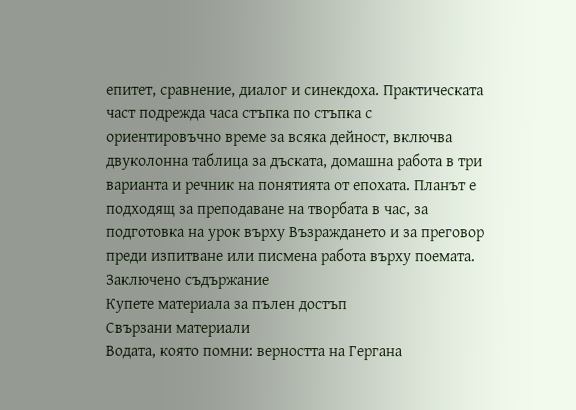епитет, сравнение, диалог и синекдоха. Практическата част подрежда часа стъпка по стъпка с ориентировъчно време за всяка дейност, включва двуколонна таблица за дъската, домашна работа в три варианта и речник на понятията от епохата. Планът е подходящ за преподаване на творбата в час, за подготовка на урок върху Възраждането и за преговор преди изпитване или писмена работа върху поемата.
Заключено съдържание
Купете материала за пълен достъп
Свързани материали
Водата, която помни: верността на Гергана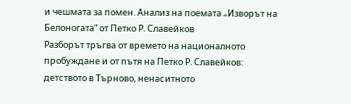и чешмата за помен. Анализ на поемата „Изворът на Белоногата“ от Петко Р. Славейков
Разборът тръгва от времето на националното пробуждане и от пътя на Петко Р. Славейков: детството в Търново, ненаситното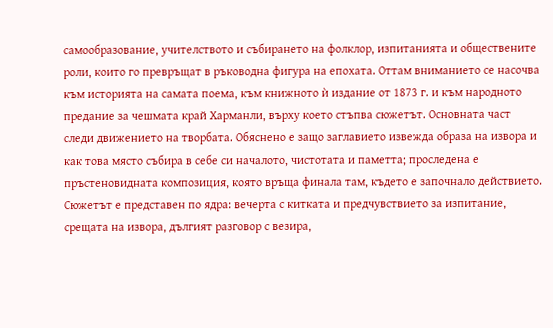самообразование, учителството и събирането на фолклор, изпитанията и обществените роли, които го превръщат в ръководна фигура на епохата. Оттам вниманието се насочва към историята на самата поема, към книжното ѝ издание от 1873 г. и към народното предание за чешмата край Харманли, върху което стъпва сюжетът. Основната част следи движението на творбата. Обяснено е защо заглавието извежда образа на извора и как това място събира в себе си началото, чистотата и паметта; проследена е пръстеновидната композиция, която връща финала там, където е започнало действието. Сюжетът е представен по ядра: вечерта с китката и предчувствието за изпитание, срещата на извора, дългият разговор с везира,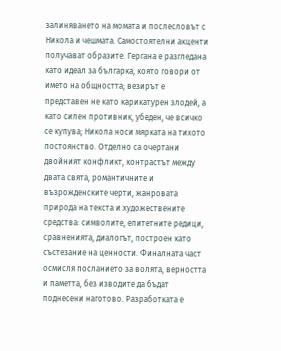залиняването на момата и послесловът с Никола и чешмата. Самостоятелни акценти получават образите. Гергана е разгледана като идеал за българка, която говори от името на общността; везирът е представен не като карикатурен злодей, а като силен противник, убеден, че всичко се купува; Никола носи мярката на тихото постоянство. Отделно са очертани двойният конфликт, контрастът между двата свята, романтичните и възрожденските черти, жанровата природа на текста и художествените средства: символите, епитетните редици, сравненията, диалогът, построен като състезание на ценности. Финалната част осмисля посланието за волята, верността и паметта, без изводите да бъдат поднесени наготово. Разработката е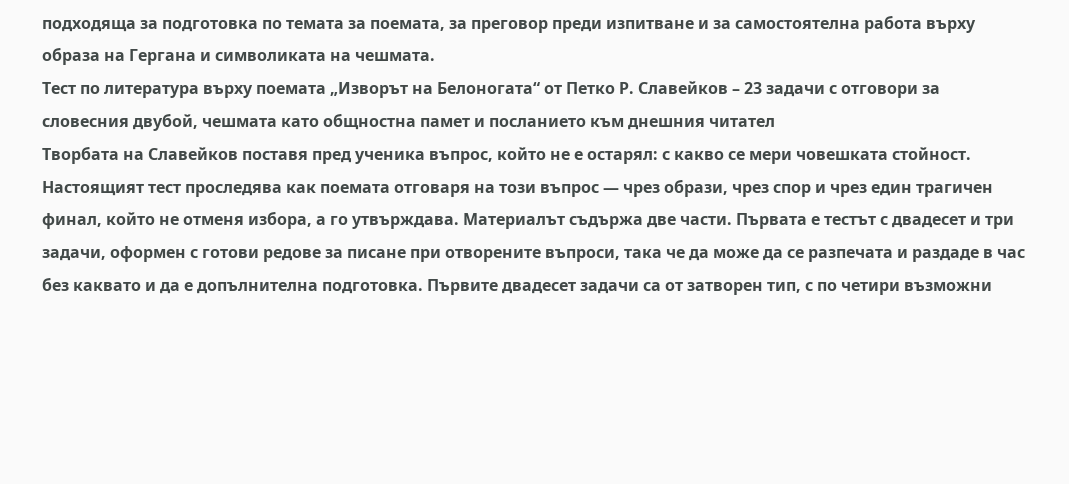подходяща за подготовка по темата за поемата, за преговор преди изпитване и за самостоятелна работа върху образа на Гергана и символиката на чешмата.
Тест по литература върху поемата „Изворът на Белоногата“ от Петко Р. Славейков – 23 задачи с отговори за словесния двубой, чешмата като общностна памет и посланието към днешния читател
Творбата на Славейков поставя пред ученика въпрос, който не е остарял: с какво се мери човешката стойност. Настоящият тест проследява как поемата отговаря на този въпрос — чрез образи, чрез спор и чрез един трагичен финал, който не отменя избора, а го утвърждава. Материалът съдържа две части. Първата е тестът с двадесет и три задачи, оформен с готови редове за писане при отворените въпроси, така че да може да се разпечата и раздаде в час без каквато и да е допълнителна подготовка. Първите двадесет задачи са от затворен тип, с по четири възможни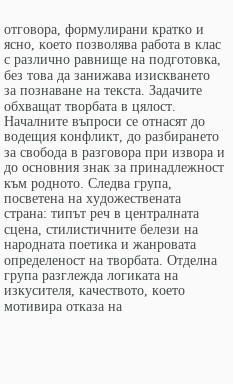отговора, формулирани кратко и ясно, което позволява работа в клас с различно равнище на подготовка, без това да занижава изискването за познаване на текста. Задачите обхващат творбата в цялост. Началните въпроси се отнасят до водещия конфликт, до разбирането за свобода в разговора при извора и до основния знак за принадлежност към родното. Следва група, посветена на художествената страна: типът реч в централната сцена, стилистичните белези на народната поетика и жанровата определеност на творбата. Отделна група разглежда логиката на изкусителя, качеството, което мотивира отказа на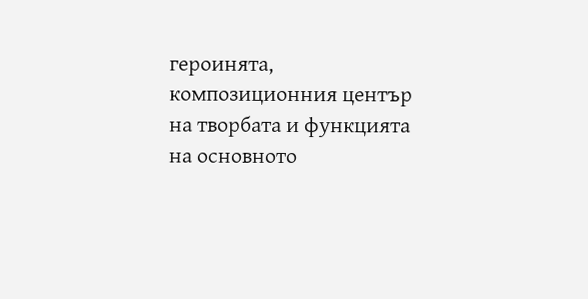героинята, композиционния център на творбата и функцията на основното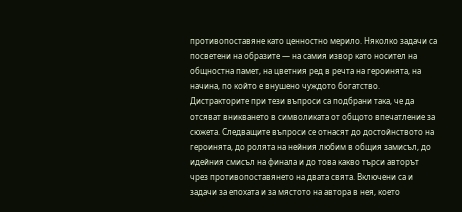противопоставяне като ценностно мерило. Няколко задачи са посветени на образите — на самия извор като носител на общностна памет, на цветния ред в речта на героинята, на начина, по който е внушено чуждото богатство. Дистракторите при тези въпроси са подбрани така, че да отсяват вникването в символиката от общото впечатление за сюжета. Следващите въпроси се отнасят до достойнството на героинята, до ролята на нейния любим в общия замисъл, до идейния смисъл на финала и до това какво търси авторът чрез противопоставянето на двата свята. Включени са и задачи за епохата и за мястото на автора в нея, което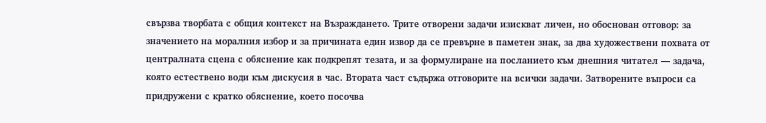свързва творбата с общия контекст на Възраждането. Трите отворени задачи изискват личен, но обоснован отговор: за значението на моралния избор и за причината един извор да се превърне в паметен знак, за два художествени похвата от централната сцена с обяснение как подкрепят тезата, и за формулиране на посланието към днешния читател — задача, която естествено води към дискусия в час. Втората част съдържа отговорите на всички задачи. Затворените въпроси са придружени с кратко обяснение, което посочва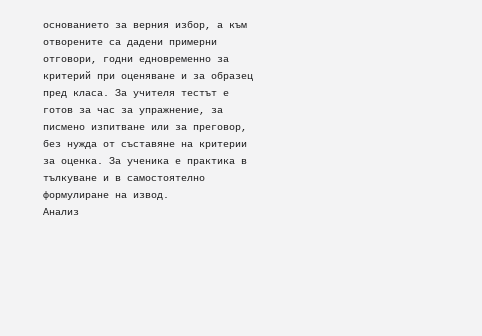основанието за верния избор, а към отворените са дадени примерни отговори, годни едновременно за критерий при оценяване и за образец пред класа. За учителя тестът е готов за час за упражнение, за писмено изпитване или за преговор, без нужда от съставяне на критерии за оценка. За ученика е практика в тълкуване и в самостоятелно формулиране на извод.
Анализ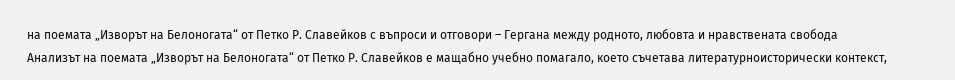на поемата „Изворът на Белоногата“ от Петко Р. Славейков с въпроси и отговори – Гергана между родното, любовта и нравствената свобода
Анализът на поемата „Изворът на Белоногата“ от Петко Р. Славейков е мащабно учебно помагало, което съчетава литературноисторически контекст,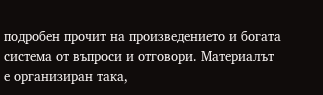подробен прочит на произведението и богата система от въпроси и отговори. Материалът е организиран така,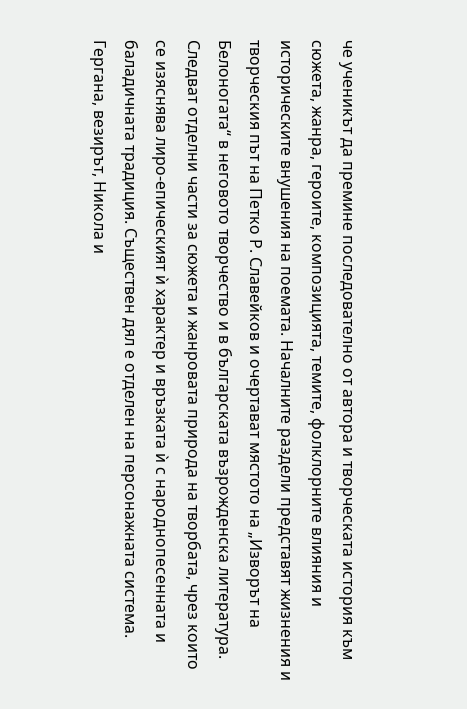че ученикът да премине последователно от автора и творческата история към сюжета, жанра, героите, композицията, темите, фолклорните влияния и историческите внушения на поемата. Началните раздели представят жизнения и творческия път на Петко Р. Славейков и очертават мястото на „Изворът на Белоногата“ в неговото творчество и в българската възрожденска литература. Следват отделни части за сюжета и жанровата природа на творбата, чрез които се изяснява лиро-епическият ѝ характер и връзката ѝ с народнопесенната и баладичната традиция. Съществен дял е отделен на персонажната система. Гергана, везирът, Никола и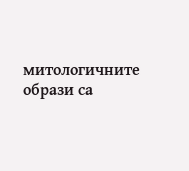митологичните образи са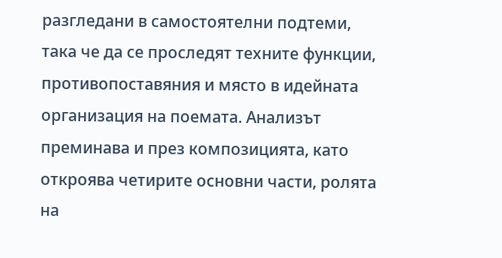разгледани в самостоятелни подтеми, така че да се проследят техните функции, противопоставяния и място в идейната организация на поемата. Анализът преминава и през композицията, като откроява четирите основни части, ролята на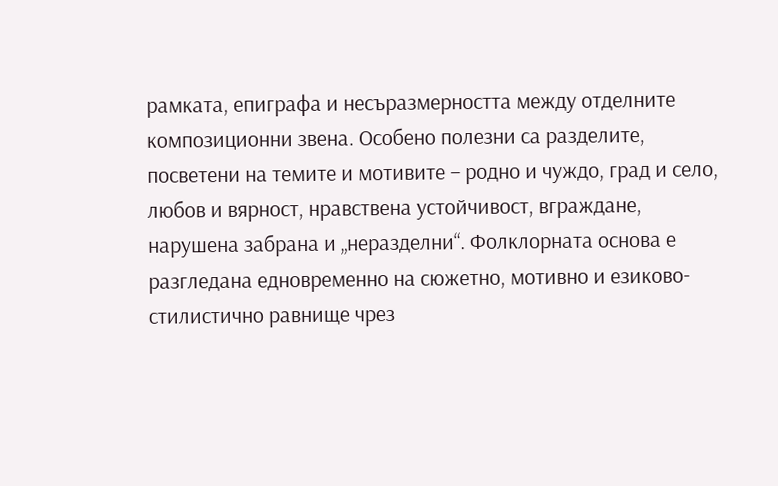рамката, епиграфа и несъразмерността между отделните композиционни звена. Особено полезни са разделите, посветени на темите и мотивите – родно и чуждо, град и село, любов и вярност, нравствена устойчивост, вграждане, нарушена забрана и „неразделни“. Фолклорната основа е разгледана едновременно на сюжетно, мотивно и езиково-стилистично равнище чрез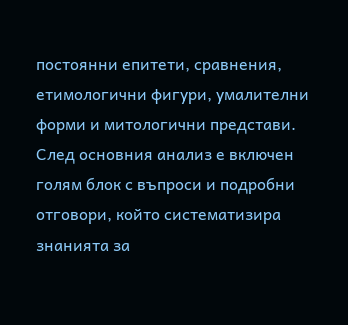постоянни епитети, сравнения, етимологични фигури, умалителни форми и митологични представи. След основния анализ е включен голям блок с въпроси и подробни отговори, който систематизира знанията за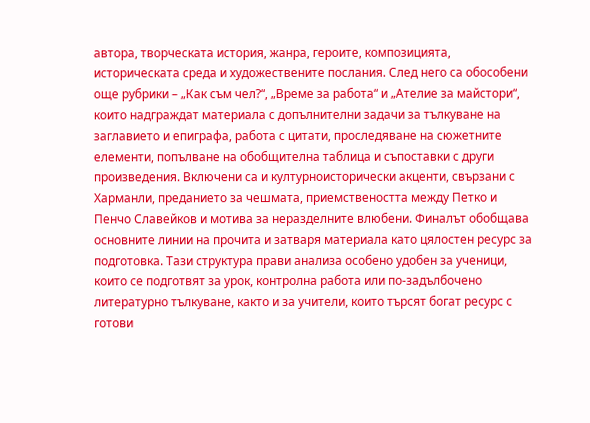автора, творческата история, жанра, героите, композицията, историческата среда и художествените послания. След него са обособени още рубрики – „Как съм чел?“, „Време за работа“ и „Ателие за майстори“, които надграждат материала с допълнителни задачи за тълкуване на заглавието и епиграфа, работа с цитати, проследяване на сюжетните елементи, попълване на обобщителна таблица и съпоставки с други произведения. Включени са и културноисторически акценти, свързани с Харманли, преданието за чешмата, приемствеността между Петко и Пенчо Славейков и мотива за неразделните влюбени. Финалът обобщава основните линии на прочита и затваря материала като цялостен ресурс за подготовка. Тази структура прави анализа особено удобен за ученици, които се подготвят за урок, контролна работа или по-задълбочено литературно тълкуване, както и за учители, които търсят богат ресурс с готови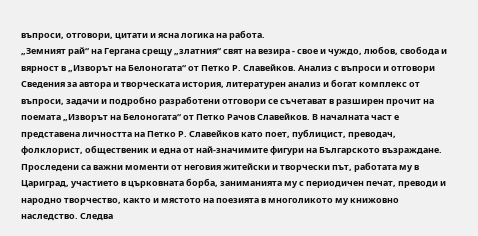въпроси, отговори, цитати и ясна логика на работа.
„Земният рай“ на Гергана срещу „златния“ свят на везира - свое и чуждо, любов, свобода и вярност в „Изворът на Белоногата“ от Петко Р. Славейков. Анализ с въпроси и отговори
Сведения за автора и творческата история, литературен анализ и богат комплекс от въпроси, задачи и подробно разработени отговори се съчетават в разширен прочит на поемата „Изворът на Белоногата“ от Петко Рачов Славейков. В началната част е представена личността на Петко Р. Славейков като поет, публицист, преводач, фолклорист, общественик и една от най-значимите фигури на Българското възраждане. Проследени са важни моменти от неговия житейски и творчески път, работата му в Цариград, участието в църковната борба, заниманията му с периодичен печат, преводи и народно творчество, както и мястото на поезията в многоликото му книжовно наследство. Следва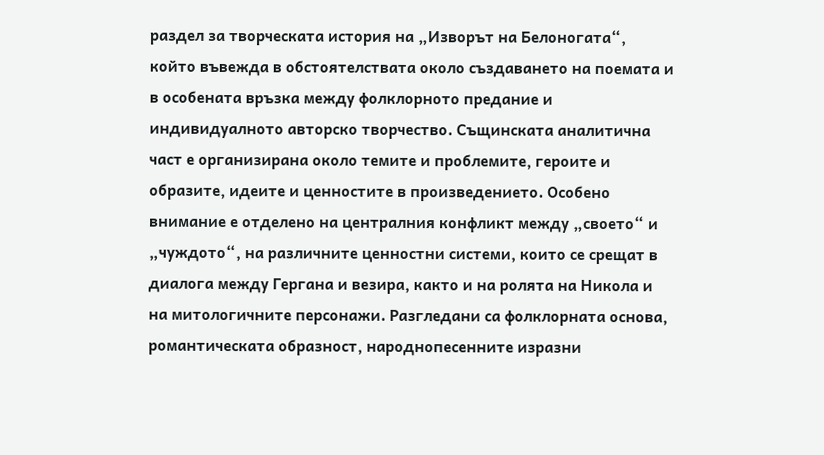раздел за творческата история на „Изворът на Белоногата“, който въвежда в обстоятелствата около създаването на поемата и в особената връзка между фолклорното предание и индивидуалното авторско творчество. Същинската аналитична част е организирана около темите и проблемите, героите и образите, идеите и ценностите в произведението. Особено внимание е отделено на централния конфликт между „своето“ и „чуждото“, на различните ценностни системи, които се срещат в диалога между Гергана и везира, както и на ролята на Никола и на митологичните персонажи. Разгледани са фолклорната основа, романтическата образност, народнопесенните изразни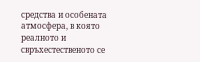средства и особената атмосфера, в която реалното и свръхестественото се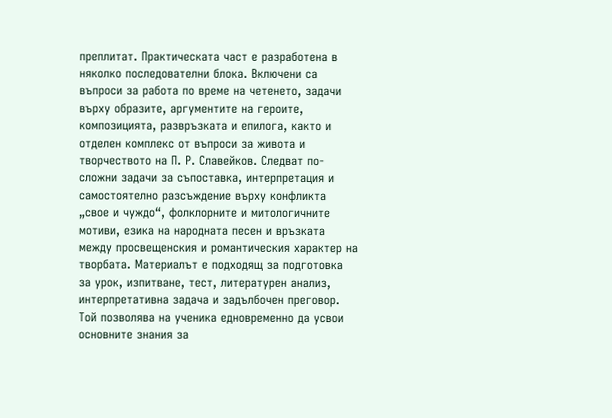преплитат. Практическата част е разработена в няколко последователни блока. Включени са въпроси за работа по време на четенето, задачи върху образите, аргументите на героите, композицията, развръзката и епилога, както и отделен комплекс от въпроси за живота и творчеството на П. Р. Славейков. Следват по-сложни задачи за съпоставка, интерпретация и самостоятелно разсъждение върху конфликта „свое и чуждо“, фолклорните и митологичните мотиви, езика на народната песен и връзката между просвещенския и романтическия характер на творбата. Материалът е подходящ за подготовка за урок, изпитване, тест, литературен анализ, интерпретативна задача и задълбочен преговор. Той позволява на ученика едновременно да усвои основните знания за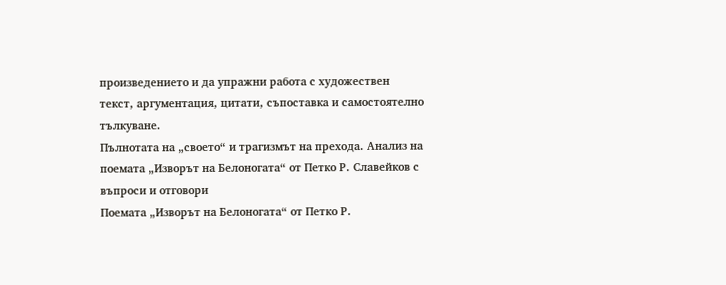произведението и да упражни работа с художествен текст, аргументация, цитати, съпоставка и самостоятелно тълкуване.
Пълнотата на „своето“ и трагизмът на прехода. Анализ на поемата „Изворът на Белоногата“ от Петко Р. Славейков с въпроси и отговори
Поемата „Изворът на Белоногата“ от Петко Р.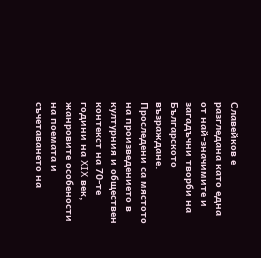Славейков е разгледана като една от най-значимите и загадъчни творби на Българското възраждане. Проследени са мястото на произведението в културния и обществен контекст на 70-те години на XIX век, жанровите особености на поемата и съчетаването на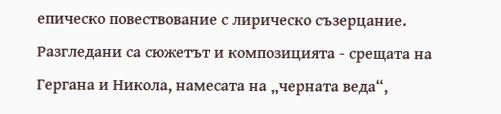епическо повествование с лирическо съзерцание. Разгледани са сюжетът и композицията - срещата на Гергана и Никола, намесата на „черната веда“,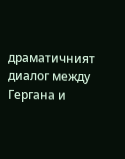драматичният диалог между Гергана и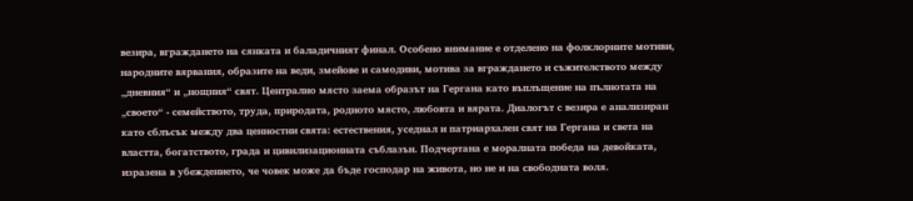везира, вграждането на сянката и баладичният финал. Особено внимание е отделено на фолклорните мотиви, народните вярвания, образите на веди, змейове и самодиви, мотива за вграждането и съжителството между „дневния“ и „нощния“ свят. Централно място заема образът на Гергана като въплъщение на пълнотата на „своето“ - семейството, труда, природата, родното място, любовта и вярата. Диалогът с везира е анализиран като сблъсък между два ценностни свята: естествения, уседнал и патриархален свят на Гергана и света на властта, богатството, града и цивилизационната съблазън. Подчертана е моралната победа на девойката, изразена в убеждението, че човек може да бъде господар на живота, но не и на свободната воля.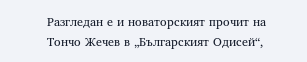Разгледан е и новаторският прочит на Тончо Жечев в „Българският Одисей“,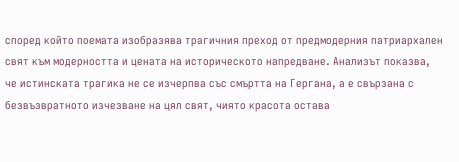според който поемата изобразява трагичния преход от предмодерния патриархален свят към модерността и цената на историческото напредване. Анализът показва, че истинската трагика не се изчерпва със смъртта на Гергана, а е свързана с безвъзвратното изчезване на цял свят, чиято красота остава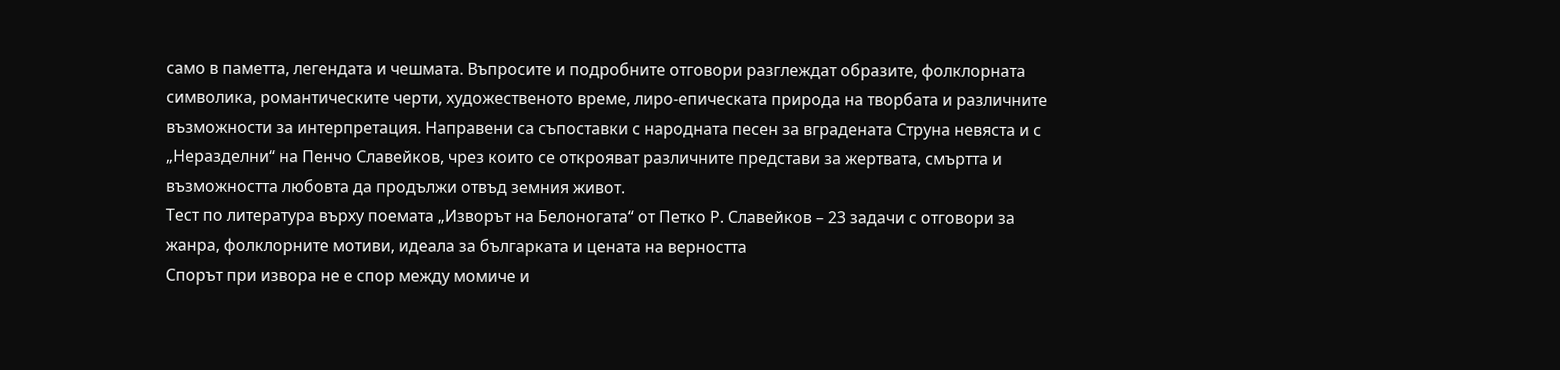само в паметта, легендата и чешмата. Въпросите и подробните отговори разглеждат образите, фолклорната символика, романтическите черти, художественото време, лиро-епическата природа на творбата и различните възможности за интерпретация. Направени са съпоставки с народната песен за вградената Струна невяста и с „Неразделни“ на Пенчо Славейков, чрез които се открояват различните представи за жертвата, смъртта и възможността любовта да продължи отвъд земния живот.
Тест по литература върху поемата „Изворът на Белоногата“ от Петко Р. Славейков – 23 задачи с отговори за жанра, фолклорните мотиви, идеала за българката и цената на верността
Спорът при извора не е спор между момиче и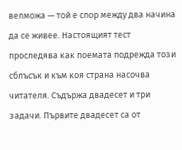велможа — той е спор между два начина да се живее. Настоящият тест проследява как поемата подрежда този сблъсък и към коя страна насочва читателя. Съдържа двадесет и три задачи. Първите двадесет са от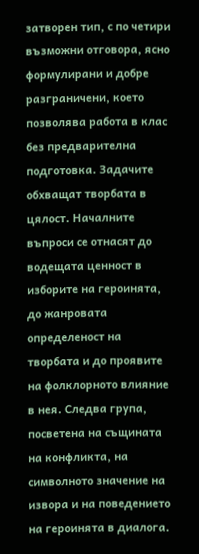затворен тип, с по четири възможни отговора, ясно формулирани и добре разграничени, което позволява работа в клас без предварителна подготовка. Задачите обхващат творбата в цялост. Началните въпроси се отнасят до водещата ценност в изборите на героинята, до жанровата определеност на творбата и до проявите на фолклорното влияние в нея. Следва група, посветена на същината на конфликта, на символното значение на извора и на поведението на героинята в диалога.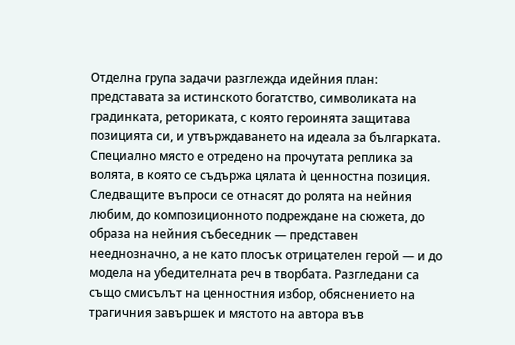Отделна група задачи разглежда идейния план: представата за истинското богатство, символиката на градинката, реториката, с която героинята защитава позицията си, и утвърждаването на идеала за българката. Специално място е отредено на прочутата реплика за волята, в която се съдържа цялата ѝ ценностна позиция. Следващите въпроси се отнасят до ролята на нейния любим, до композиционното подреждане на сюжета, до образа на нейния събеседник — представен нееднозначно, а не като плосък отрицателен герой — и до модела на убедителната реч в творбата. Разгледани са също смисълът на ценностния избор, обяснението на трагичния завършек и мястото на автора във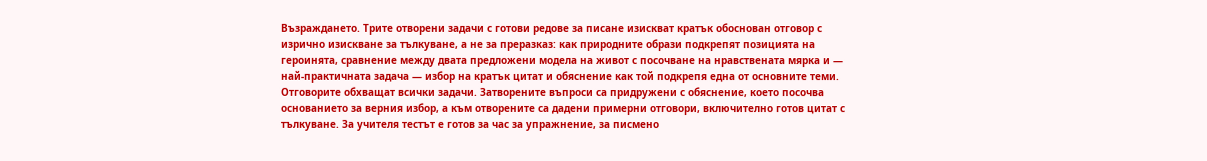Възраждането. Трите отворени задачи с готови редове за писане изискват кратък обоснован отговор с изрично изискване за тълкуване, а не за преразказ: как природните образи подкрепят позицията на героинята, сравнение между двата предложени модела на живот с посочване на нравствената мярка и — най-практичната задача — избор на кратък цитат и обяснение как той подкрепя една от основните теми. Отговорите обхващат всички задачи. Затворените въпроси са придружени с обяснение, което посочва основанието за верния избор, а към отворените са дадени примерни отговори, включително готов цитат с тълкуване. За учителя тестът е готов за час за упражнение, за писмено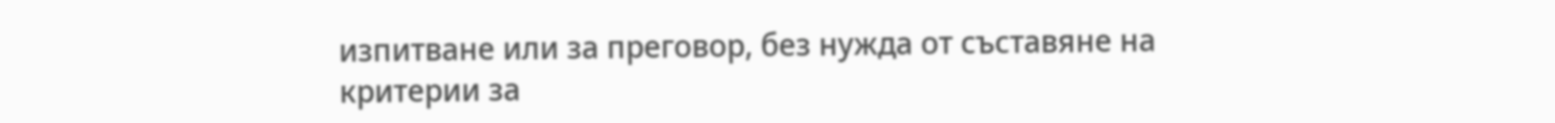изпитване или за преговор, без нужда от съставяне на критерии за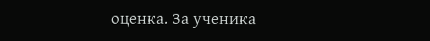оценка. За ученика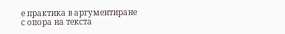е практика в аргументиране с опора на текста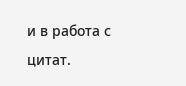и в работа с цитат.